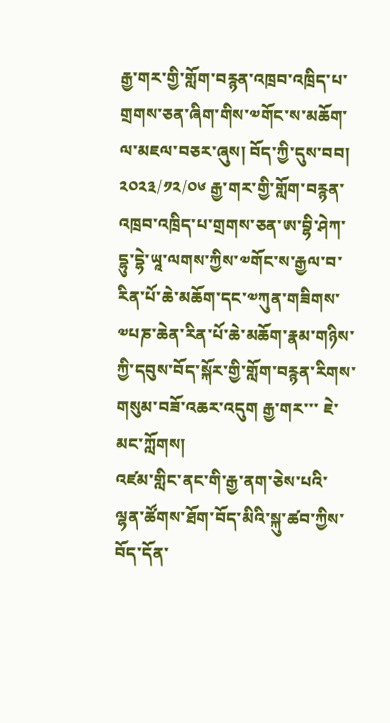རྒྱ་གར་གྱི་གློག་བརྙན་འཁྲབ་འཁྲིད་པ་གྲགས་ཅན་ཞིག་གིས་༧གོང་ས་མཆོག་ལ་མཇལ་བཅར་ཞུས། བོད་ཀྱི་དུས་བབ། ༢༠༢༣/༡༢/༠༦ རྒྱ་གར་གྱི་གློག་བརྙན་འཁྲབ་འཁྲིད་པ་གྲགས་ཅན་ཨ་བྷི་ཤེཀ་དྷུ་དྷེ་ཡཱ་ལགས་ཀྱིས་༧གོང་ས་རྒྱལ་བ་རིན་པོ་ཆེ་མཆོག་དང་༧ཀུན་གཟིགས་༧པཎ་ཆེན་རིན་པོ་ཆེ་མཆོག་རྣམ་གཉིས་ཀྱི་དབུས་བོད་སྐོར་གྱི་གློག་བརྙན་རིགས་གསུམ་བཟོ་འཆར་འདུག རྒྱ་གར་་་ ཇེ་མང་ཀློགས།
འཛམ་གླིང་ནང་གི་རྒྱ་ནག་ཅེས་པའི་ལྷན་ཚོགས་ཐོག་བོད་མིའི་སྐུ་ཚབ་ཀྱིས་བོད་དོན་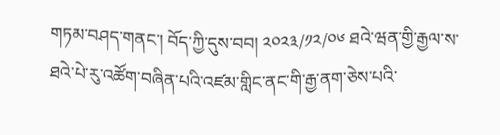གཏམ་བཤད་གནང་། བོད་ཀྱི་དུས་བབ། ༢༠༢༣/༡༢/༠༦ ཐའེ་ཝན་གྱི་རྒྱལ་ས་ཐའེ་པེ་རུ་འཚོག་བཞིན་པའི་འཛམ་གླིང་ནང་གི་རྒྱ་ནག་ཅེས་པའི་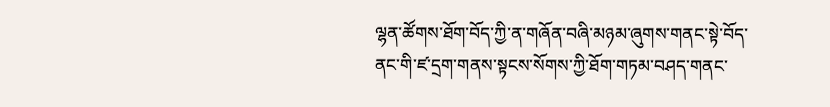ལྷན་ཚོགས་ཐོག་བོད་ཀྱི་ན་གཞོན་བཞི་མཉམ་ཞུགས་གནང་སྟེ་བོད་ནང་གི་ཛ་དྲག་གནས་སྟངས་སོགས་ཀྱི་ཐོག་གཏམ་བཤད་གནང་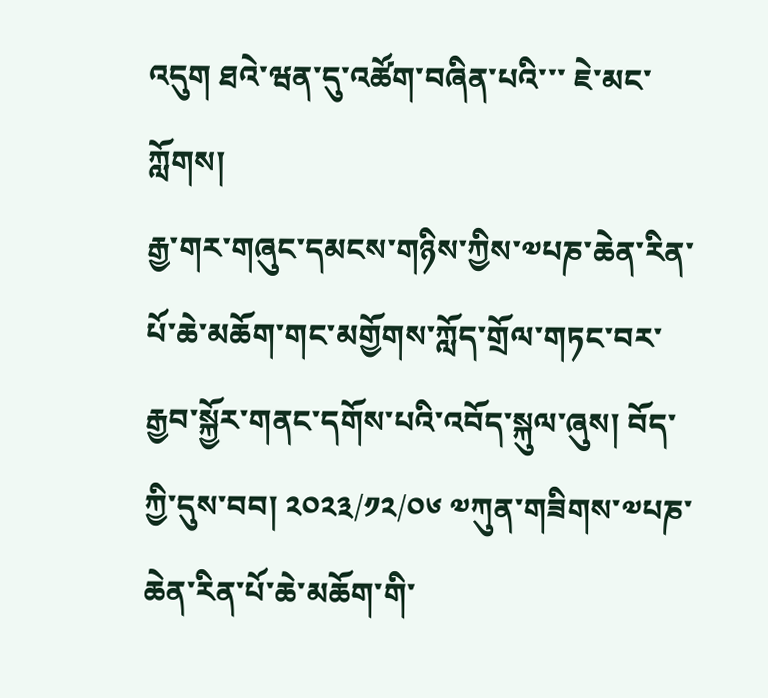འདུག ཐའེ་ཝན་དུ་འཚོག་བཞིན་པའི་་་ ཇེ་མང་ཀློགས།
རྒྱ་གར་གཞུང་དམངས་གཉིས་ཀྱིས་༧པཎ་ཆེན་རིན་པོ་ཆེ་མཆོག་གང་མགྱོགས་ཀློད་གྲོལ་གཏང་བར་རྒྱབ་སྐྱོར་གནང་དགོས་པའི་འབོད་སྐུལ་ཞུས། བོད་ཀྱི་དུས་བབ། ༢༠༢༣/༡༢/༠༦ ༧ཀུན་གཟིགས་༧པཎ་ཆེན་རིན་པོ་ཆེ་མཆོག་གི་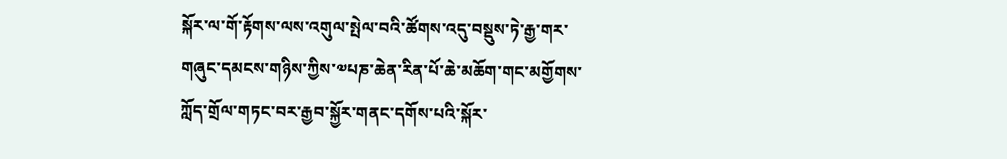སྐོར་ལ་གོ་རྟོགས་ལས་འགུལ་སྤེལ་བའི་ཚོགས་འདུ་བསྡུས་ཏེ་རྒྱ་གར་གཞུང་དམངས་གཉིས་ཀྱིས་༧པཎ་ཆེན་རིན་པོ་ཆེ་མཆོག་གང་མགྱོགས་ཀློད་གྲོལ་གཏང་བར་རྒྱབ་སྐྱོར་གནང་དགོས་པའི་སྐོར་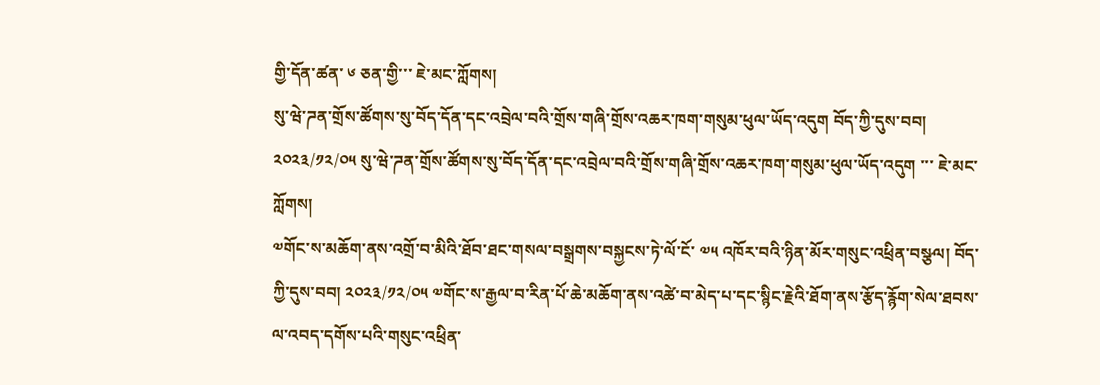གྱི་དོན་ཚན་ ༦ ཅན་གྱི་་་ ཇེ་མང་ཀློགས།
སུ་ཝེ་ཌན་གྲོས་ཚོགས་སུ་བོད་དོན་དང་འབྲེལ་བའི་གྲོས་གཞི་གྲོས་འཆར་ཁག་གསུམ་ཕུལ་ཡོད་འདུག བོད་ཀྱི་དུས་བབ། ༢༠༢༣/༡༢/༠༥ སུ་ཝེ་ཌན་གྲོས་ཚོགས་སུ་བོད་དོན་དང་འབྲེལ་བའི་གྲོས་གཞི་གྲོས་འཆར་ཁག་གསུམ་ཕུལ་ཡོད་འདུག ་་་ ཇེ་མང་ཀློགས།
༧གོང་ས་མཆོག་ནས་འགྲོ་བ་མིའི་ཐོབ་ཐང་གསལ་བསྒྲགས་བསྐྱངས་ཏེ་ལོ་ངོ་ ༧༥ འཁོར་བའི་ཉིན་མོར་གསུང་འཕྲིན་བསྩལ། བོད་ཀྱི་དུས་བབ། ༢༠༢༣/༡༢/༠༥ ༧གོང་ས་རྒྱལ་བ་རིན་པོ་ཆེ་མཆོག་ནས་འཚེ་བ་མེད་པ་དང་སྙིང་རྗེའི་ཐོག་ནས་རྩོད་རྙོག་སེལ་ཐབས་ལ་འབད་དགོས་པའི་གསུང་འཕྲིན་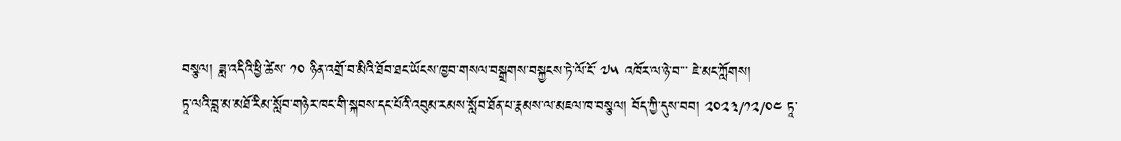བསྩལ། ཟླ་འདིའི་ཕྱི་ཚེས་ ༡༠ ཉིན་འགྲོ་བ་མིའི་ཐོབ་ཐང་ཡོངས་ཁྱབ་གསལ་བསྒྲགས་བསྐྱངས་ཏེ་ལོ་ངོ་ ༧༥ འཁོར་ལ་ཉེ་བ་་་ ཇེ་མང་ཀློགས།
ཏཱ་ལའི་བླ་མ་མཐོ་རིམ་སློབ་གཉེར་ཁང་གི་སྐབས་དང་པོའི་འབུམ་རམས་སློབ་ཐོན་པ་རྣམས་ལ་མཇལ་ཁ་བསྩལ། བོད་ཀྱི་དུས་བབ། ༢༠༢༣/༡༢/༠༤ ཏཱ་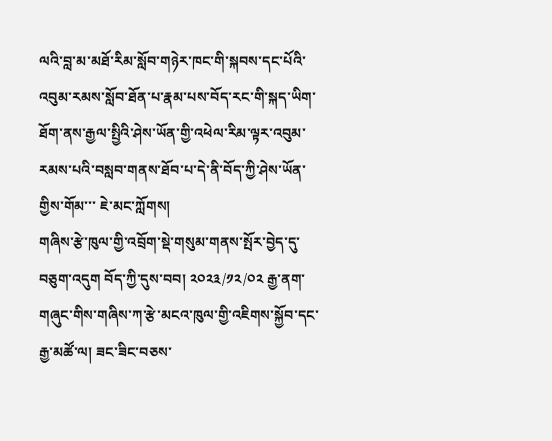ལའི་བླ་མ་མཐོ་རིམ་སློབ་གཉེར་ཁང་གི་སྐབས་དང་པོའི་འབུམ་རམས་སློབ་ཐོན་པ་རྣམ་པས་བོད་རང་གི་སྐད་ཡིག་ཐོག་ནས་རྒྱལ་སྤྱིའི་ཤེས་ཡོན་གྱི་འཕེལ་རིམ་ལྟར་འབུམ་རམས་པའི་བསླབ་གནས་ཐོབ་པ་དེ་ནི་བོད་ཀྱི་ཤེས་ཡོན་གྱིས་གོམ་་་ ཇེ་མང་ཀློགས།
གཞིས་རྩེ་ཁུལ་གྱི་འབྲོག་སྡེ་གསུམ་གནས་སྤོར་བྱེད་དུ་བཅུག་འདུག བོད་ཀྱི་དུས་བབ། ༢༠༢༣/༡༢/༠༢ རྒྱ་ནག་གཞུང་གིས་གཞིས་ཀ་རྩེ་མངའ་ཁུལ་གྱི་འཇིགས་སྐྱོབ་དང་རྒྱ་མཚོ་ལ། ཟང་ཟིང་བཅས་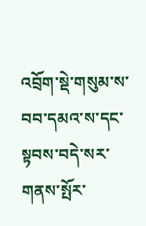འབྲོག་སྡེ་གསུམ་ས་བབ་དམའ་ས་དང་སྟབས་བདེ་སར་གནས་སྤོར་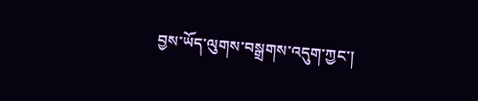བྱས་ཡོད་ལུགས་བསྒྲགས་འདུག་ཀྱང་།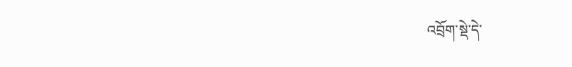འབྲོག་སྡེ་དེ་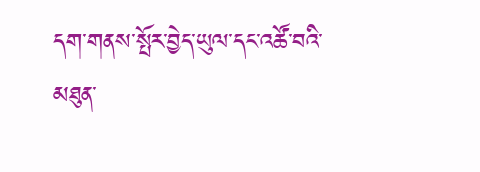དག་གནས་སྤོར་བྱེད་ཡུལ་དང་འཚོ་བའི་མཐུན་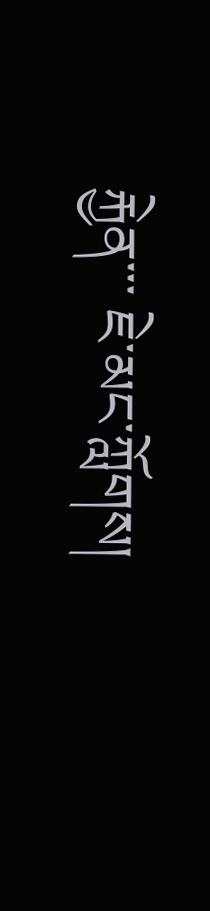རྐྱེན་་་ ཇེ་མང་ཀློགས།